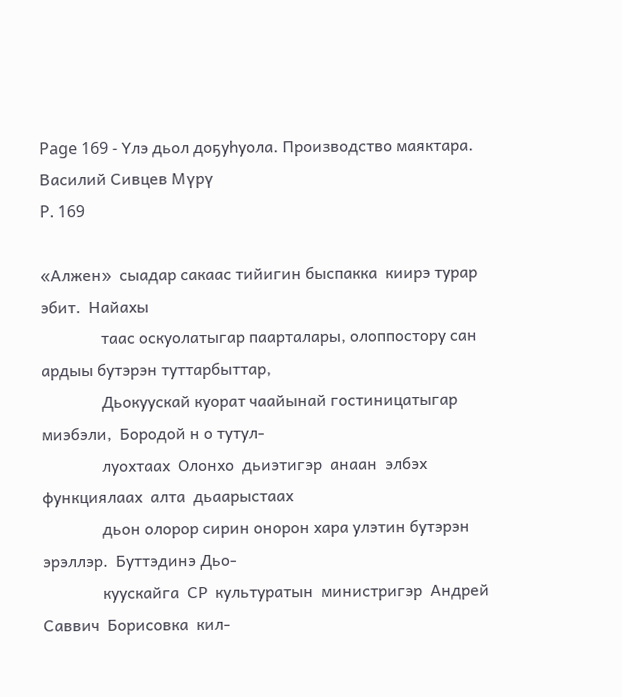Page 169 - Үлэ дьол доҕуһуола. Производство маяктара. Василий Сивцев Мүрү
P. 169

«Алжен»  сыадар сакаас тийигин быспакка  киирэ турар эбит.  Найахы
               таас оскуолатыгар паарталары, олоппостору сан ардыы бутэрэн туттарбыттар,
               Дьокуускай куорат чаайынай гостиницатыгар миэбэли,  Бородой н о тутул-
               луохтаах  Олонхо  дьиэтигэр  анаан  элбэх  функциялаах  алта  дьаарыстаах
               дьон олорор сирин онорон хара улэтин бутэрэн эрэллэр.  Буттэдинэ Дьо-
               куускайга  СР  культуратын  министригэр  Андрей  Саввич  Борисовка  кил-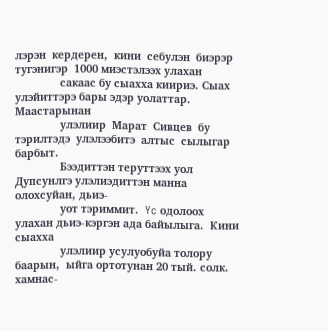лэрэн  кердерен,  кини  себулэн  биэрэр тугэнигэр  1000 миэстэлээх улахан
               сакаас бу сыахха киириэ. Сыах улэйиттэрэ бары эдэр уолаттар. Маастарынан
               улэлиир  Марат  Сивцев  бу тэрилтэдэ  улэлээбитэ  алтыс  сылыгар  барбыт.
               Бээдиттэн теруттээх уол Дупсунлгэ улэлиэдиттэн манна олохсуйан, дьиэ-
               уот тэриммит.  Yc одолоох улахан дьиэ-кэргэн ада байылыга.  Кини сыахха
               улэлиир усулуобуйа толору баарын,  ыйга ортотунан 20 тый. солк. хамнас-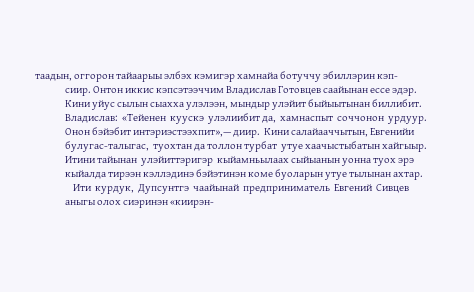таадын, оггорон тайаарыы элбэх кэмигэр хамнайа ботуччу эбиллэрин кэп-
               сиир. Онтон иккис кэпсэтээччим Владислав Готовцев саайынан ессе эдэр.
               Кини уйус сылын сыахха улэлээн, мындыр улэйит быйыытынан биллибит.
               Владислав:  «Тейенен  куускэ  улэлиибит да,  хамнаспыт  соччонон  урдуур.
               Онон бэйэбит интэриэстээхпит»,— диир.  Кини салайааччытын, Евгенийи
               булугас-талыгас,  туохтан да толлон турбат  утуе хаачыстыбатын хайгыыр.
               Итини тайынан  улэйиттэригэр  кыйамньылаах сыйыанын уонна туох эрэ
               кыйалда тирээн кэллэдинэ бэйэтинэн коме буоларын утуе тылынан ахтар.
                   Ити  курдук,  Дупсунтгэ  чаайынай  предприниматель  Евгений  Сивцев
               аныгы олох сиэринэн «киирэн-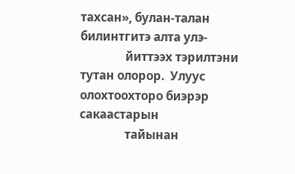тахсан», булан-талан билинтгитэ алта улэ-
               йиттээх тэрилтэни тутан олорор.  Улуус олохтоохторо биэрэр сакаастарын
               тайынан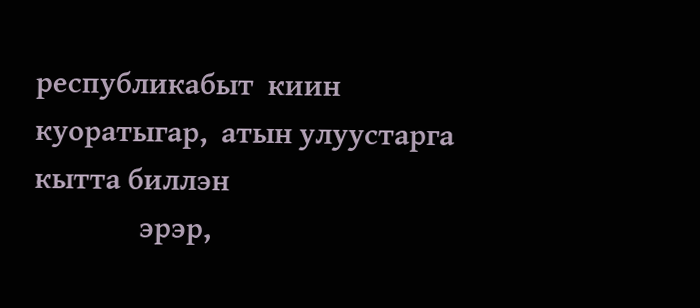республикабыт  киин куоратыгар,  атын улуустарга кытта биллэн
               эрэр,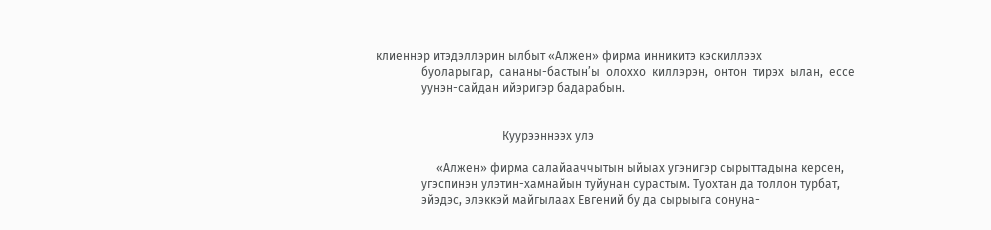клиеннэр итэдэллэрин ылбыт «Алжен» фирма инникитэ кэскиллээх
               буоларыгар,  сананы-бастын’ы  олоххо  киллэрэн,  онтон  тирэх  ылан,  ессе
               уунэн-сайдан ийэригэр бадарабын.


                                          Куурээннээх улэ

                    «Алжен» фирма салайааччытын ыйыах угэнигэр сырыттадына керсен,
               угэспинэн улэтин-хамнайын туйунан сурастым. Туохтан да толлон турбат,
               эйэдэс, элэккэй майгылаах Евгений бу да сырыыга сонуна-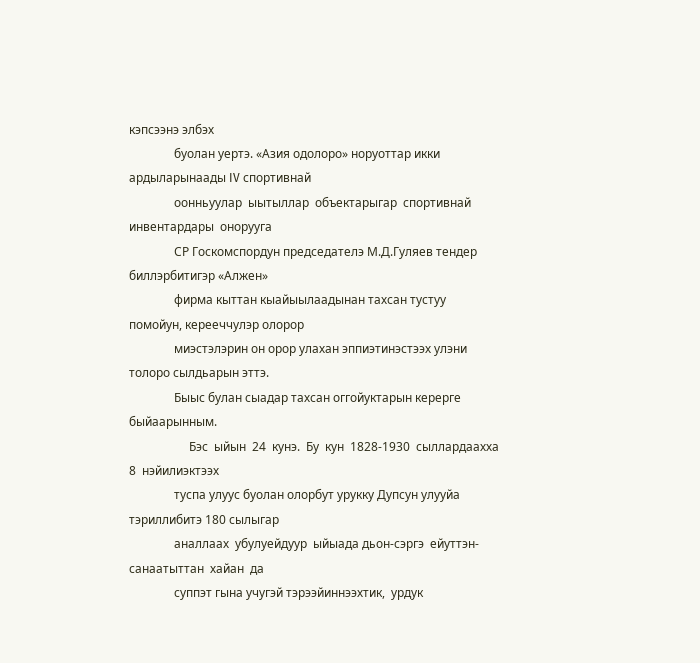кэпсээнэ элбэх
               буолан уертэ. «Азия одолоро» норуоттар икки ардыларынаады IV спортивнай
               оонньуулар  ыытыллар  объектарыгар  спортивнай  инвентардары  онорууга
               СР Госкомспордун председателэ М.Д.Гуляев тендер биллэрбитигэр «Алжен»
               фирма кыттан кыайыылаадынан тахсан тустуу помойун, керееччулэр олорор
               миэстэлэрин он орор улахан эппиэтинэстээх улэни толоро сылдьарын эттэ.
               Быыс булан сыадар тахсан оггойуктарын керерге быйаарынным.
                    Бэс  ыйын  24  кунэ.  Бу  кун  1828-1930  сыллардаахха  8  нэйилиэктээх
               туспа улуус буолан олорбут урукку Дупсун улууйа тэриллибитэ 180 сылыгар
               аналлаах  убулуейдуур  ыйыада дьон-сэргэ  ейуттэн-санаатыттан  хайан  да
               суппэт гына учугэй тэрээйиннээхтик,  урдук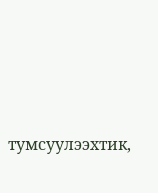тумсуулээхтик,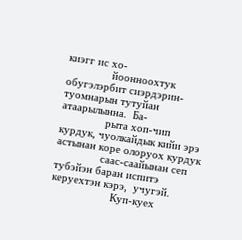киэгг ис хо-
               йоонноохтук обугэлэрбит сиэрдэрин-туомнарын тутуйан атаарылынна.  Ба-
               рыта хоп-чип курдук, чуолкайдык кийи эрэ астынан коре олоруох курдук
               саас-саайынан сеп тубэйэн баран испитэ керуехтэн кэрэ,  учугэй.
                    Куп-куех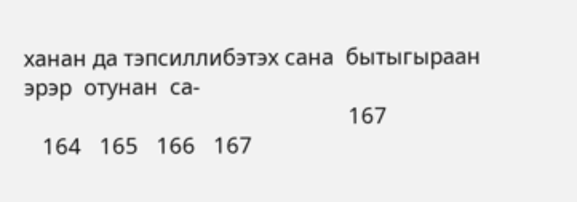ханан да тэпсиллибэтэх сана  бытыгыраан  эрэр  отунан  са-
                                                      167
   164   165   166   167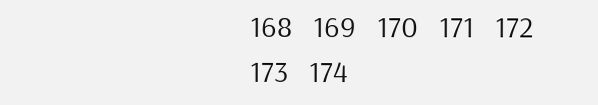168   169   170   171   172   173   174